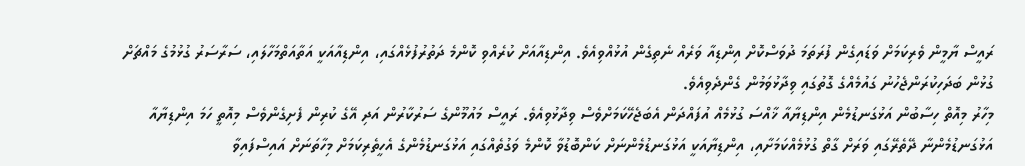ރައީސް ޔާމީން ވެރިކަމަށް ވަޑައިގެން ފުރަތަމަ ދުވަސްކޮށް އިންޑިއާ ވަރެއް ނެތިގެން އުޅުއްވިއެވެ. އިންޑިއާއަށް ކުރެއްވި ކޮންމެ ދަތުރުފުޅެއްގައި، އިންޑިއާއަކީ އަތާއަތްމަހާލައި، ސަރާސަރު ގުޅުމުގެ މައްޗަށް ގުޅުން ބަދަހިކުރަންޖެހުނު ގައުމެއްގެ ގޮތުގައި ވިދާޅުވަމުން ގެންދެވިއެވެ.
މިހާރު މިއޮތް ހިސާބުން އަޅުގަނޑުމެން އިންޑިޔާއާ ޚާއްސަ ގުޅުމެއް އުފައްދަން އެބަޖެހޭކަމަށްވެސް ވިދާޅުވިއެވެ. ރައީސް މައުމޫންގެ ސަރުކާރުން އަދި އޭގެ ކުރިން ފެށިގެންވެސް މިއޮތީ ހަމަ އިންޑިޔާއާ އަޅުގަނޑުމެންނާ ދޭތެރޭގައި ވަރަށް ގާތް ގުޅުމެއްކަމަށާއި، އިންޑިޔާއަކީ އަޅުގަނޑުމެންނަށް ކަންބޮޑުވާ ކޮންމެ ވަގުތެއްގައި އަޅުގަނޑުމެންގެ އެހީތެރިކަމަށް މިހާތަނަށް އައިސްފައިވާ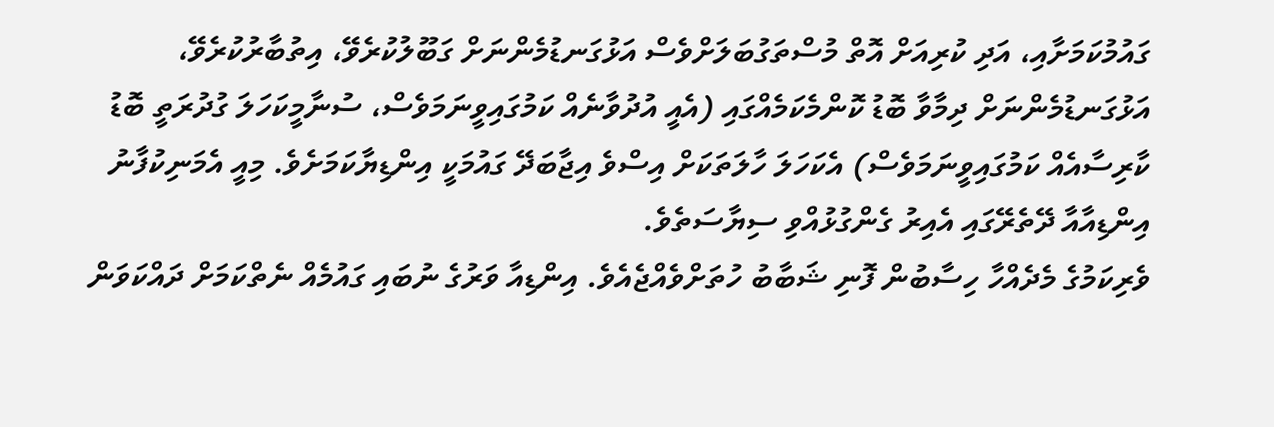ގައުމުކަމަށާއި، އަދި ކުރިއަށް އޮތް މުސްތަގުބަލަށްވެސް އަޅުގަނޑުމެންނަށް ގަބޫލުކުރެވޭ، އިތުބާރުކުރެވޭ، އަޅުގަނޑުމެންނަށް ދިމާވާ ބޮޑު ކޮންމެކަމެއްގައި (އެއީ އުދުވާނެއް ކަމުގައިވީނަމަވެސް، ސުނާމީކަހަލަ ގުދުރަތީ ބޮޑު ކާރިސާއެއް ކަމުގައިވީނަމަވެސް) އެކަހަލަ ހާލަތަކަށް އިސްވެ އިޖާބަދޭ ގައުމަކީ އިންޑިޔާކަމަށެވެ. މިއީ އެމަނިކުފާނު އިންޑިއާއާ ދޭތެރޭގައި އެއިރު ގެންގުޅުއްވި ސިޔާސަތެވެ.
ވެރިކަމުގެ މެދެއްހާ ހިސާބުން ފޮނި ޝަބާބު ހުތަށްވެއްޖެއެވެ. އިންޑިއާ ވަރުގެ ނުބައި ގައުމެއް ނެތްކަމަށް ދައްކަވަން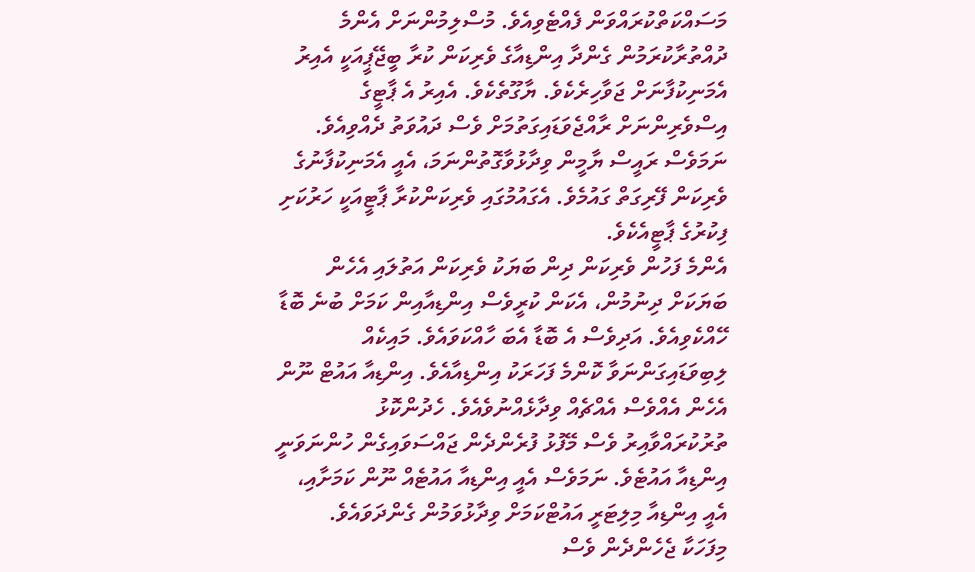މަސައްކަތްކުރައްވަން ފެއްޓެވިއެވެ. މުސްލިމުންނަށް އެންމެ ދުއްތުރާކުރަމުން ގެންދާ އިންޑިއާގެ ވެރިކަން ކުރާ ބީޖޭޕީއަކީ އެއިރު އެމަނިކުފާނަށް ޖަވާހިރެކެވެ. ޔާގޫތެކެވެ. އެއިރު އެ ޕާޓީގެ އިސްވެރިންނަށް ރާއްޖެވަޑައިގަތުމަށް ވެސް ދައުވަތު ދެއްވިއެވެ. ނަމަވެސް ރައީސް ޔާމީން ވިދާޅުވާގޮތުންނަމަ، އެއީ އެމަނިކުފާނުގެ ވެރިކަން ފޭރިގަތް ގައުމެވެ. އެގައުމުގައި ވެރިކަންކުރާ ޕާޓީއަކީ ހަރުކަށި ފިކުރުގެ ޕާޓީއެކެވެ.
އެންމެ ފަހުން ވެރިކަން ދިން ބަޔަކު ވެރިކަން އަތުލައި އެހެން ބަޔަކަށް ދިނުމުން، އެކަން ކުރީވެސް އިންޑިއާއިން ކަމަށް ބުނެ ބޮޑާ ހޭއްކެވިއެވެ. އަދިވެސް އެ ބޮޑާ އެބަ ހާއްކަވައެވެ. މައިކެއް ލިބިވަޑައިގަންނަވާ ކޮންމެ ފަހަރަކު އިންޑިއާއެވެ. އިންޑިއާ އައުޓް ނޫން އެހެން އެއްވެސް އެއްޗެއް ވިދާޅެއްނުވެއެވެ. ހެދުންކޮޅު ތުރުކުރައްވާއިރު ވެސް މޭފުޅު ފުރެންދެން ޖައްސަވައިގެން ހުންނަވަނީ އިންޑިއާ އައުޓެވެ. ނަމަވެސް އެއީ އިންޑިއާ އައުޓެއް ނޫން ކަމަށާއި، އެއީ އިންޑިއާ މިލިޓަރީ އައުޓްކަމަށް ވިދާޅުވަމުން ގެންދަވައެވެ.
މިފަހަކާ ޖެހެންދެން ވެސް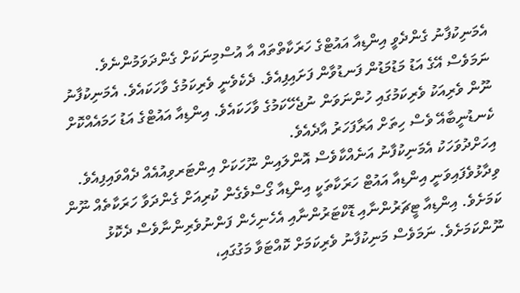އެމަނިކުފާނު ގެންދެވީ އިންޑިއާ އައުޓްގެ ހަރަކާތްތައް އާ އުސްމިނަކަށް ގެންދަވަމުންނެވެ. ނަމަވެސް އޭގެ އަޑު މަޑުމަޑުން ފަނޑުވާން ފަށައިފިއެވެ. ދެކެވެނީ ވެރިކަމުގެ ވާހަކައެވެ. އެމަނިކުފާނު ނޫން ވެރިއަކު ވެރިކަމުގައި ހުންނަވަން ނުޖެހޭކަމުގެ ވާހަކައެވެ. އިންޑިއާ އައުޓްގެ އަޑު ހަމައެއްކޮށް ކެނޑުނީބާއޭ ވެސް ހިތަށް އަރާފަހަރު އާދެއެވެ.
އިހަށްދުވަހަކު އެމަނިކުފާނު އަނެއްކާވެސް އޮންލައިން ނޫހަކަށް އިންޓަރވިއުއެއް ދެއްވައިފިއެވެ. ވިދާޅުވެފައިވަނީ އިންޑިއާ އައުޓް ހަރަކާތަކީ އިންޑިއާ ގޯސްވެގެން ކުރިއަށް ގެންދަވާ ހަރަކާތެއް ނޫން ކަމަށެވެ. އިންޑިއާ ޓީޗަރުންނާއި ޑޮކްޓަރުންނާއި އެހެނިހެން ފަންނުވެރިންނާވެސް ދެކޮޅު ނޫންކަމަށެވެ. ނަމަވެސް މަނިކުފާނު ވެރިކަމަށް ކޮއްޓަވާ މަގުގައި،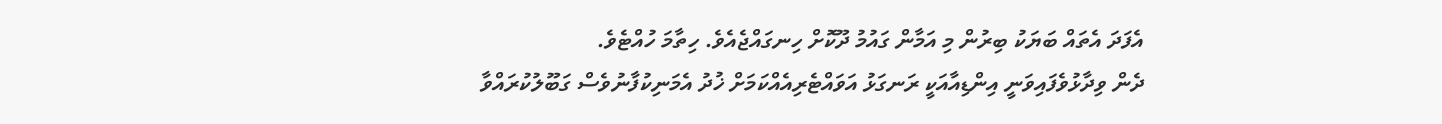އެފަދަ އެތައް ބަޔަކު ބިރުން މި އަމާން ގައުމު ދޫކޮށް ހިނގައްޖެއެވެ. ހިތާމަ ހުއްޓެވެ.
ދެން ވިދާޅުވެފައިވަނީ އިންޑިއާއަކީ ރަނގަޅު އަވައްޓެރިއެއްކަމަށް ޚުދު އެމަނިކުފާނުވެސް ގަބޫލުކުރައްވާ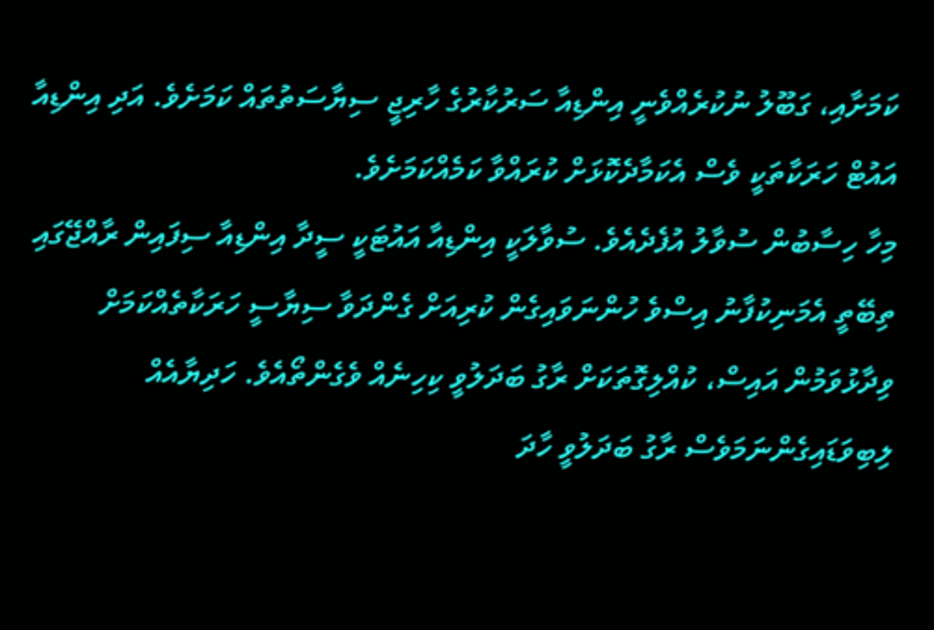ކަމަށާއި، ގަބޫލު ނުކުރެއްވެނީ އިންޑިއާ ސަރުކާރުގެ ހާރިޖީ ސިޔާސަތުތައް ކަމަށެވެ. އަދި އިންޑިއާ އައުޓް ހަރަކާތަކީ ވެސް އެކަމާދެކޮޅަށް ކުރައްވާ ކަމެއްކަމަށެވެ.
މިހާ ހިސާބުން ސުވާލު އުފެދެއެވެ. ސުވާލަކީ އިންޑިއާ އައުޓަކީ ސީދާ އިންޑިއާ ސިފައިން ރާއްޖޭގައި ތިބޭތީ އެމަނިކުފާނު އިސްވެ ހުންނަވައިގެން ކުރިއަށް ގެންދަވާ ސިޔާސީ ހަރަކާތެއްކަމަށް ވިދާޅުވަމުން އައިސް، ކުއްލިގޮތަކަށް ރާގު ބަދަލުވީ ކިހިނެއް ވެގެންތޯއެވެ. ހަދިޔާއެއް ލިބިވަޑައިގެންނަމަވެސް ރާގު ބަދަލުވީ ހާދަ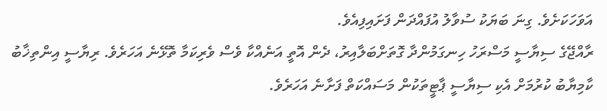އަވަހަކަށެވެ. ގިނަ ބަޔަކު ސުވާލު އުފައްދަން ފަށައިފިއެވެ.
ރާއްޖޭގެ ސިޔާސީ މަސްރަހު ހިނގަމުންދާ ގޮތަށްބަލާއިރު، ދެން އޮތީ އަނެއްކާ ވެސް ވެރިކަމާ ތޮޅޭނެ އަހަރެވެ. ރިޔާސީ އިންތިޚާބު ކާމިޔާބު ކުރުމަށް އެކި ސިޔާސީ ޕާޓީތަކުން މަސައްކަތް ފަށާނެ އަހަރެވެ.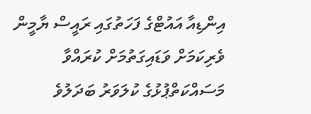އިންޑިއާ އައުޓްގެ ފަހަތުގައި ރައީސް ޔާމީން ވެރިކަމަށް ވަޑައިގަތުމަށް ކުރައްވާ މަސައްކަތްޕުޅުގެ ކުލަވަރު ބަދަލުވެ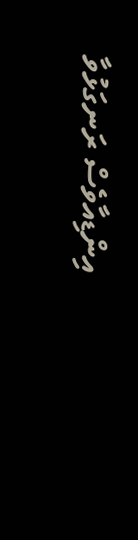އިންޑިއާވެސް ރަނގަޅުވާ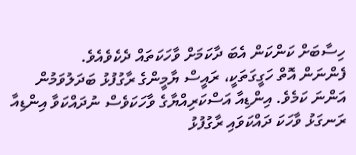ހިސާބަށް ކަންކަން އެބަ ދާކަމަށް ވާހަކަތައް ދެކެވެއެވެ.
ފެންނަން އޮތް ހަގީގަތަކީ، ރައީސް ޔާމީންގެ ރާގުފުޅު ބަދަލުވަމުން އަންނަ ކަމެވެ. އިންޑިއާ އަސްކަރިއްޔާގެ ވާހަކަވެސް ނުދައްކަވާ އިންޑިއާ ރަނގަޅު ވާހަކަ ދައްކަވައި ރާގުފުޅު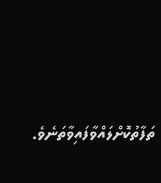ތަފާތުކޮށްލައްވާފައިވާތަނެވެ.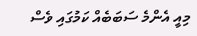މިއީ އެންމެ ސަބަބެއް ކަމުގައި ވެސް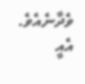ވެދާނެއެވެ. އެއީ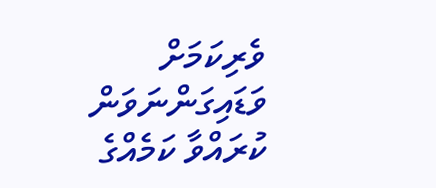ވެރިކަމަށް ވަޑައިގަންނަވަން ކުރައްވާ ކަމެއްގެ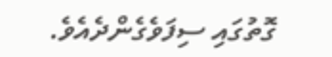ގޮތުގައި ސިފަވެގެންދެއެވެ.